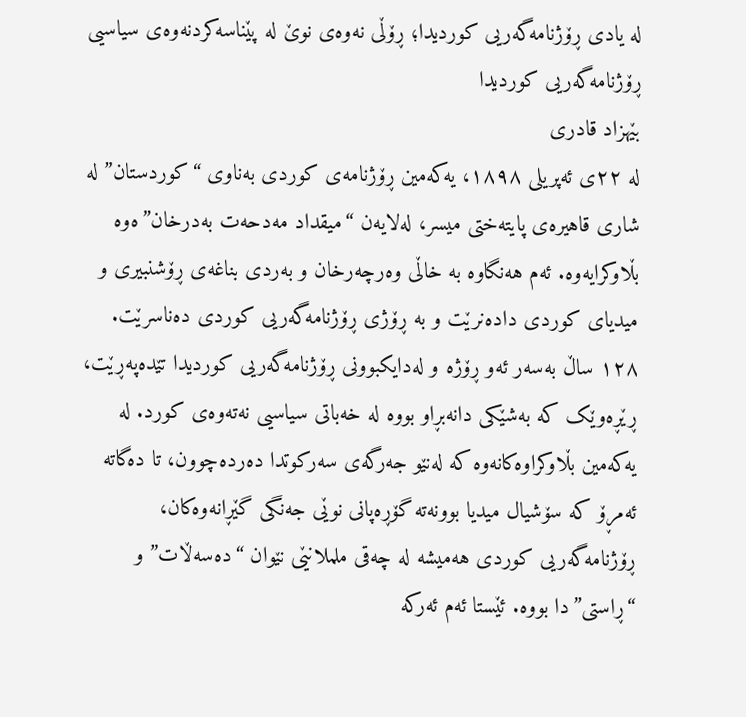لە یادی ڕۆژنامەگەریی کوردیدا؛ ڕۆڵی نەوەی نوێ لە پێناسەکردنەوەی سیاسیی ڕۆژنامەگەریی کوردیدا
بێهزاد قادری
لە ٢٢ی ئەپریلی ١٨٩٨، یەکەمین ڕۆژنامەی کوردی بەناوی “کوردستان” لە شاری قاهیرەی پایتەختی میسر، لەلایەن “میقداد مەدحەت بەدرخان”ەوە بڵاوکرایەوە. ئەم هەنگاوە بە خاڵی وەرچەرخان و بەردی بناغەی ڕۆشنبیری و میدیای کوردی دادەنرێت و بە ڕۆژی ڕۆژنامەگەریی کوردی دەناسرێت.
١٢٨ ساڵ بەسەر ئەو ڕۆژە و لەدایکبوونی ڕۆژنامەگەریی کوردیدا تێدەپەڕێت، ڕێڕەوێک کە بەشێکی دانەبڕاو بووە لە خەباتی سیاسیی نەتەوەی کورد. لە یەکەمین بڵاوکراوەکانەوە کە لەنێو جەرگەی سەرکوتدا دەردەچوون، تا دەگاتە ئەمڕۆ کە سۆشیال میدیا بوونەتە گۆڕەپانی نوێی جەنگی گێڕانەوەکان، ڕۆژنامەگەریی کوردی هەمیشە لە چەقی ململانێی نێوان “دەسەڵات” و “ڕاستی”دا بووە. ئێستا ئەم ئەرکە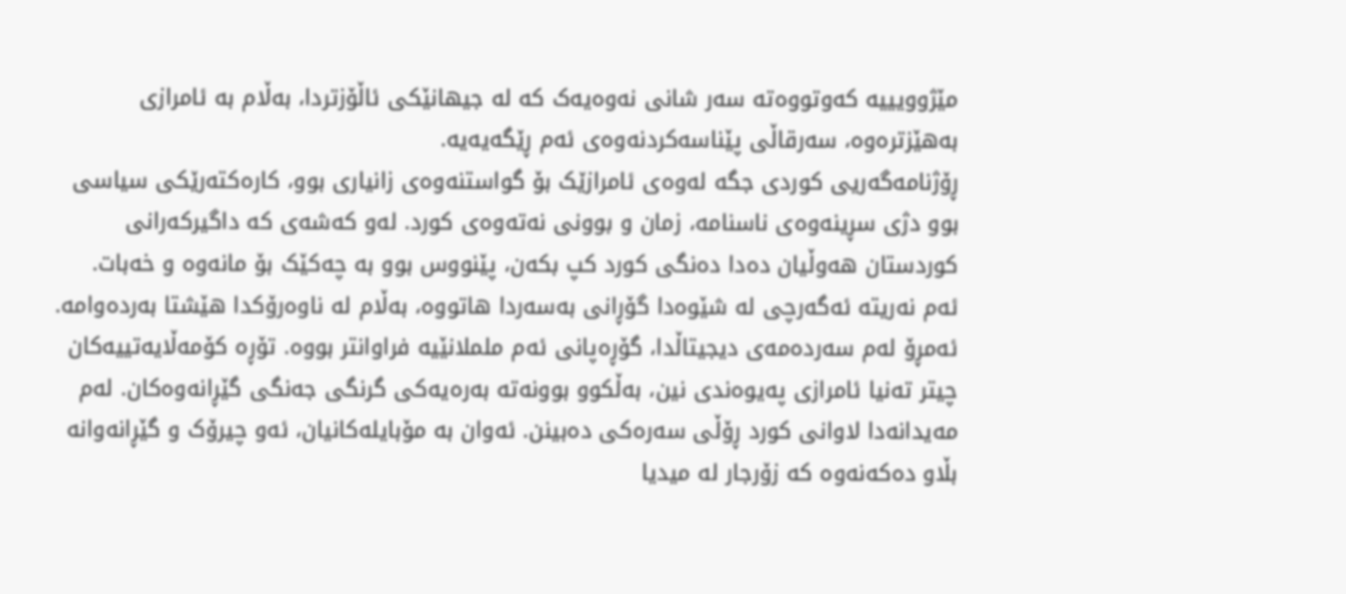مێژوویییە کەوتووەتە سەر شانی نەوەیەک کە لە جیهانێکی ئاڵۆزتردا، بەڵام بە ئامرازی بەهێزترەوە، سەرقاڵی پێناسەکردنەوەی ئەم ڕێگەیەیە.
ڕۆژنامەگەریی کوردی جگە لەوەی ئامرازێک بۆ گواستنەوەی زانیاری بوو، کارەکتەرێکی سیاسی بوو دژی سڕینەوەی ناسنامە، زمان و بوونی نەتەوەی کورد. لەو کەشەی کە داگیرکەرانی کوردستان هەوڵیان دەدا دەنگی کورد کپ بکەن، پێنووس بوو بە چەکێک بۆ مانەوە و خەبات. ئەم نەریتە ئەگەرچی لە شێوەدا گۆڕانی بەسەردا هاتووە، بەڵام لە ناوەرۆکدا هێشتا بەردەوامە.
ئەمڕۆ لەم سەردەمەی دیجیتاڵدا، گۆڕەپانی ئەم ململانێیە فراوانتر بووە. تۆڕە کۆمەڵایەتییەکان چیتر تەنیا ئامرازی پەیوەندی نین، بەڵکوو بوونەتە بەرەیەکی گرنگی جەنگی گێڕانەوەکان. لەم مەیدانەدا لاوانی کورد ڕۆڵی سەرەکی دەبینن. ئەوان بە مۆبایلەکانیان، ئەو چیرۆک و گێڕانەوانە بڵاو دەکەنەوە کە زۆرجار لە میدیا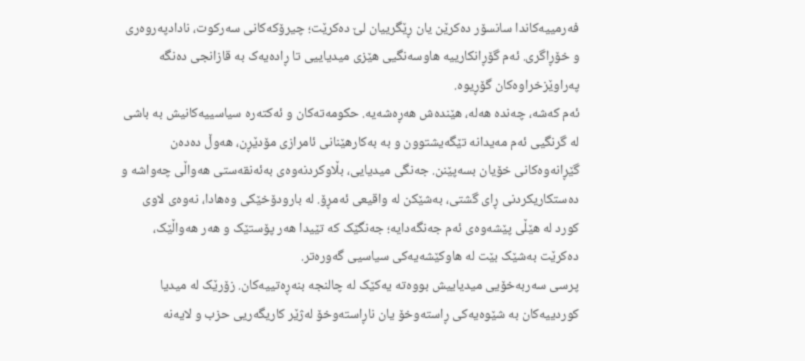فەرمییەکاندا سانسۆر دەکرێن یان ڕێگرییان لێ دەکرێت؛ چیرۆکەکانی سەرکوت، نادادپەروەری و خۆڕاگری. ئەم گۆڕانکارییە هاوسەنگیی هێزی میدیاییی تا ڕادەیەک بە قازانجی دەنگە پەراوێزخراوەکان گۆڕیوە.
ئەم کەشە، چەندە هەلە، هێندەش هەڕەشەیە. حکومەتەکان و ئەکتەرە سیاسییەکانیش بە باشی لە گرنگیی ئەم مەیدانە تێگەیشتوون و بە بەکارهێنانی ئامرازی مۆدێڕن، هەوڵ دەدەن گێڕانەوەکانی خۆیان بسەپێنن. جەنگی میدیایی، بڵاوکردنەوەی بەئەنقەستی هەواڵی چەواشە و دەستکاریکردنی ڕای گشتی، بەشێکن لە واقیعی ئەمڕۆ. لە بارودۆخێکی وەهادا، نەوەی لاوی کورد لە هێڵی پێشەوەی ئەم جەنگەدایە؛ جەنگێک کە تێیدا هەر پۆستێک و هەر هەواڵێک، دەکرێت بەشێک بێت لە هاوکێشەیەکی سیاسیی گەورەتر.
پرسی سەربەخۆیی میدیاییش بووەتە یەکێک لە چالنجە بنەڕەتییەکان. زۆرێک لە میدیا کوردییەکان بە شێوەیەکی ڕاستەوخۆ یان ناڕاستەوخۆ لەژێر کاریگەریی حزب و لایەنە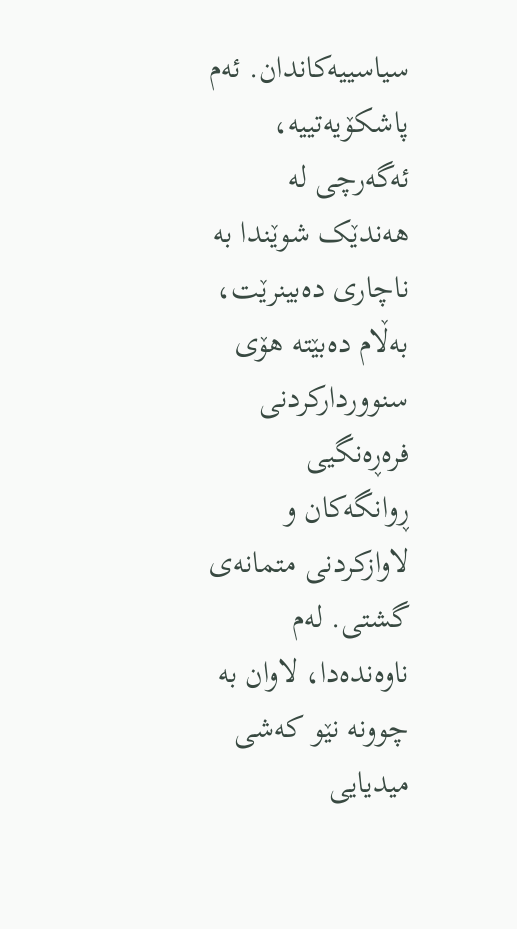سیاسییەکاندان. ئەم پاشکۆیەتییە، ئەگەرچی لە هەندێک شوێندا بە ناچاری دەبینرێت، بەڵام دەبێتە هۆی سنووردارکردنی فرەڕەنگیی ڕوانگەکان و لاوازکردنی متمانەی گشتی. لەم ناوەندەدا، لاوان بە چوونە نێو کەشی میدیایی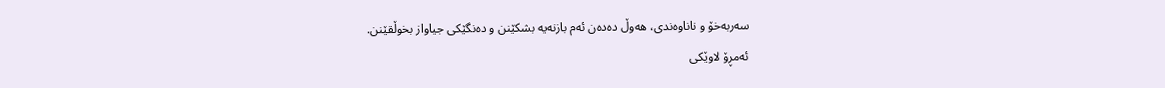سەربەخۆ و ناناوەندی، هەوڵ دەدەن ئەم بازنەیە بشکێنن و دەنگێکی جیاواز بخوڵقێنن.
ئەمڕۆ لاوێکی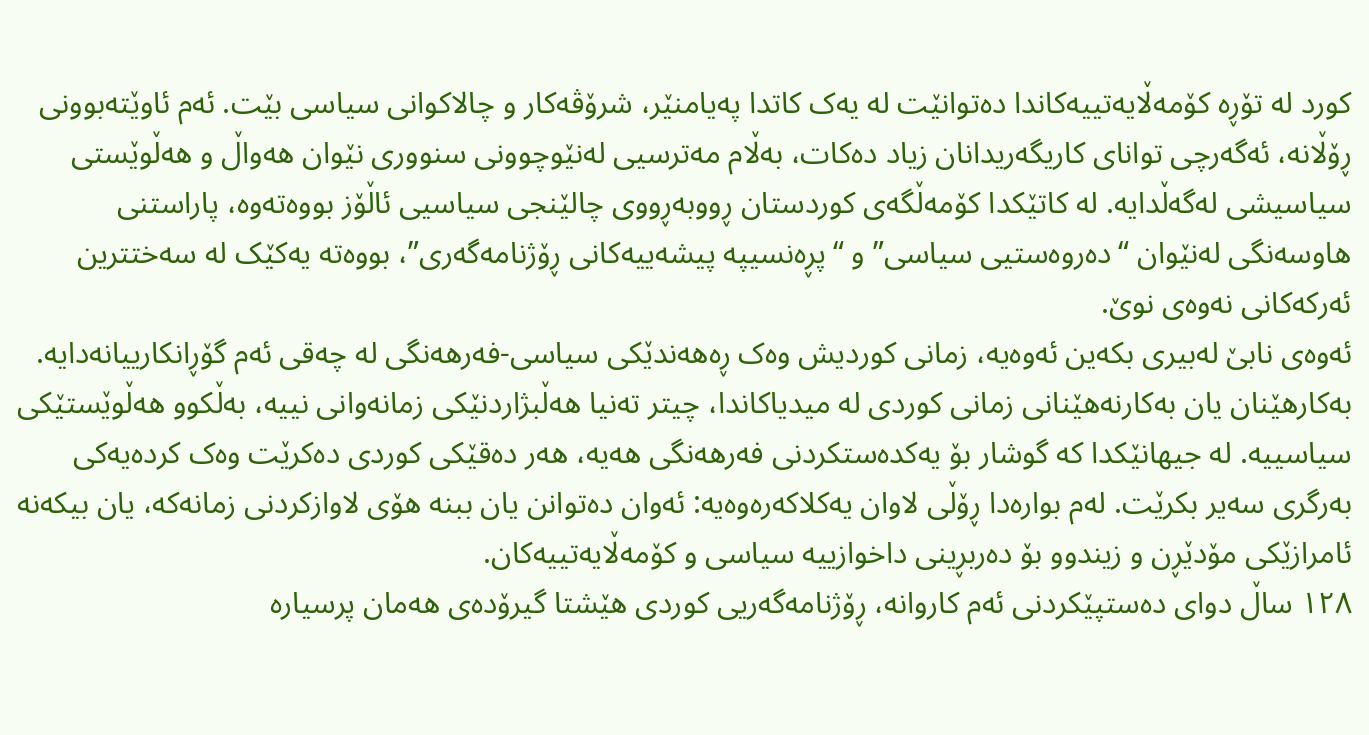کورد لە تۆڕە کۆمەڵایەتییەکاندا دەتوانێت لە یەک کاتدا پەیامنێر، شرۆڤەکار و چالاکوانی سیاسی بێت. ئەم ئاوێتەبوونی ڕۆڵانە، ئەگەرچی توانای کاریگەریدانان زیاد دەکات، بەڵام مەترسیی لەنێوچوونی سنووری نێوان هەواڵ و هەڵوێستی سیاسیشی لەگەڵدایە. لە کاتێکدا کۆمەڵگەی کوردستان ڕووبەڕووی چالێنجی سیاسیی ئاڵۆز بووەتەوە، پاراستنی هاوسەنگی لەنێوان “دەروەستیی سیاسی” و “پڕەنسیپە پیشەییەکانی ڕۆژنامەگەری”، بووەتە یەکێک لە سەختترین ئەرکەکانی نەوەی نوێ.
ئەوەی نابێ لەبیری بکەین ئەوەیە، زمانی کوردیش وەک ڕەهەندێکی سیاسی-فەرهەنگی لە چەقی ئەم گۆڕانکارییانەدایە. بەکارهێنان یان بەکارنەهێنانی زمانی کوردی لە میدیاکاندا، چیتر تەنیا هەڵبژاردنێکی زمانەوانی نییە، بەڵکوو هەڵوێستێکی سیاسییە. لە جیهانێکدا کە گوشار بۆ یەکدەستکردنی فەرهەنگی هەیە، هەر دەقێکی کوردی دەکرێت وەک کردەیەکی بەرگری سەیر بکرێت. لەم بوارەدا ڕۆڵی لاوان یەکلاکەرەوەیە: ئەوان دەتوانن یان ببنە هۆی لاوازکردنی زمانەکە، یان بیکەنە ئامرازێکی مۆدێڕن و زیندوو بۆ دەربڕینی داخوازییە سیاسی و کۆمەڵایەتییەکان.
١٢٨ ساڵ دوای دەستپێکردنی ئەم کاروانە، ڕۆژنامەگەریی کوردی هێشتا گیرۆدەی هەمان پرسیارە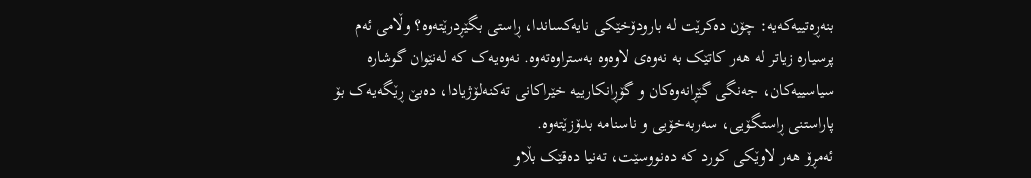بنەڕەتییەکەیە: چۆن دەکرێت لە بارودۆخێکی نایەکساندا، ڕاستی بگێڕدرێتەوە؟ وڵامی ئەم پرسیارە زیاتر لە هەر کاتێک بە نەوەی لاوەوە بەستراوەتەوە. نەوەیەک کە لەنێوان گوشارە سیاسییەکان، جەنگی گێڕانەوەکان و گۆڕانکارییە خێراکانی تەکنەلۆژیادا، دەبێ ڕێگەیەک بۆ پاراستنی ڕاستگۆیی، سەربەخۆیی و ناسنامە بدۆزێتەوە.
ئەمڕۆ هەر لاوێکی کورد کە دەنووسێت، تەنیا دەقێک بڵاو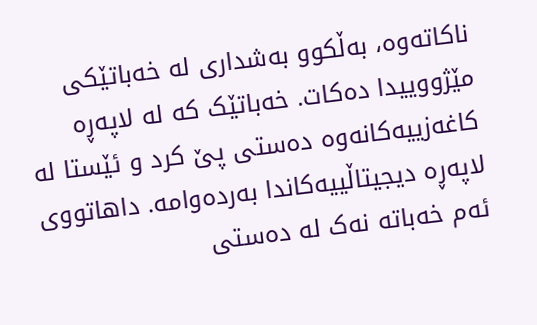ناکاتەوە، بەڵکوو بەشداری لە خەباتێکی مێژووییدا دەکات. خەباتێک کە لە لاپەڕە کاغەزییەکانەوە دەستی پێ کرد و ئێستا لە لاپەڕە دیجیتاڵییەکاندا بەردەوامە. داهاتووی ئەم خەباتە نەک لە دەستی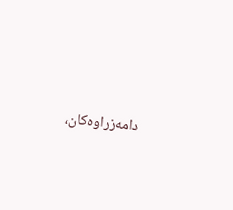دامەزراوەکان،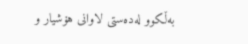بەڵکوو لەدەستی لاوانی هۆشیار و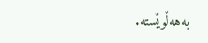بەهەڵوێستە.